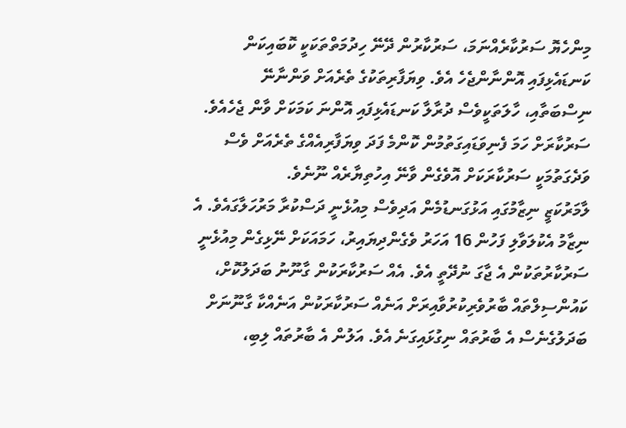މިންހެޔޮ ސަރުކާރެއްނަމަ، ސަރުކާރުން ދޭނޭ ހިދުމަތްތަކަކީ ކޮބައިކަން ކަނޑައެޅިފައި އޮންނާންޖެހެ އެވެ. ވިޔަފާރިތަކުގެ ތެރެއަށް ވަންނާނޭ ނިސްބަތާއި، ހާލަތަކީވެސް ދުރާލާ ކަނޑައެޅިފައި އޮންނަ ކަމަކަށް ވާން ޖެހެއެވެ. ސަރުކާރަށް ހަމަ ފެނިވަޑައިގަތުމުން ކޮންމެ ފަދަ ވިޔަފާރިއެއްގެ ތެރެއަށް ވެސް ވަދެގަތުމަކީ ސަރުކާރަކަށް އޮވެގެން ވާނޭ އިހުތިޔާރެއް ނޫނެވެ.
ލާމަރުކަޒީ ނިޒާމުގައި އަޅުގަނޑުމެން އަދިވެސް މިއުޅެނީ ދަސްކުރާ މަރުހަލާގައެވެ. އެ ނިޒާމު އެކުލަވާލި ފަހުން 16 އަހަރު ވެގެންދިޔައިރު، ހަމައަކަށް ނޭޅިގެން މިއުޅެނީ ސަރުކާރުތަކުން އެ ޖާގަ ނުދޭތީ އެވެ. އެއް ސަރުކާރަކުން ގާނޫނު ބަދަލުކޮށް، ކައުންސިލްތައް ބާރުވެރިކުރުވާއިރަށް އަނެއް ސަރުކާރަކުން އަނެއްކާ ގާނޫނަށް ބަދަލުގެނެސް އެ ބާރުތައް ނިގުޅައިގަނެ އެވެ. އަލުން އެ ބާރުތައް ލިބި،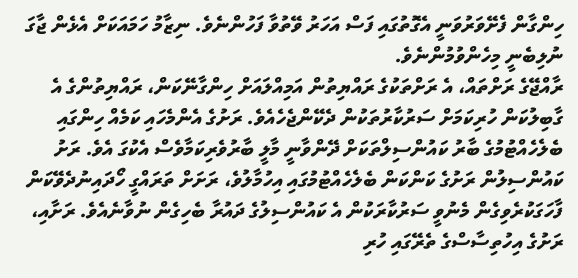ހިންގާން ފެށޭވަރުވަނީ އެގޮތުގައި ފަސް އަހަރު ވޭތުވާ ފަހުންނެވެ. ނިޒާމު ހަމައަކަށް އެޅެން ޖާގަ ނުލިބެނީ މިހެންވުމުންނެވެ.
ރާއްޖޭގެ ރަށްތައް، އެ ރަށްތަކުގެ ރައްޔިތުން އަމިއްލައަށް ހިންގާނޭކަން، ރައްޔިތުންގެ އެ ގާބިލުކަން ހުރިކަމަށް ސަރުކާރުތަކުން ދެކޭންޖެހެއެވެ. ރަށުގެ އެންމެހައި ކަމެއް ހިންގައި ބެލެހެއްޓުމުގެ ބާރު ކައުންސިލްތަކަށް ދޭންވާނީ މާލީ ބާރުވެރިކަމާވެސް އެކުގަ އެވެ. ރަށު ކައުންސިލުން ރަށުގެ ކަންކަން ބެލެހެއްޓުމުގައި އިހުމާލުވެ، ރަށަށް ތަރައްގީ ހޯދައިނުދެވޭކަން ފާހަގަކުރެވިގެން މެނުވީ ސަރުކާރަކުން އެ ކައުންސިލުގެ ދައުރާ ބެހިގެން ނުވާނެއެވެ. ރަށާއި، ރަށުގެ އިހުތިސާސްގެ ތެރޭގައި ހުރި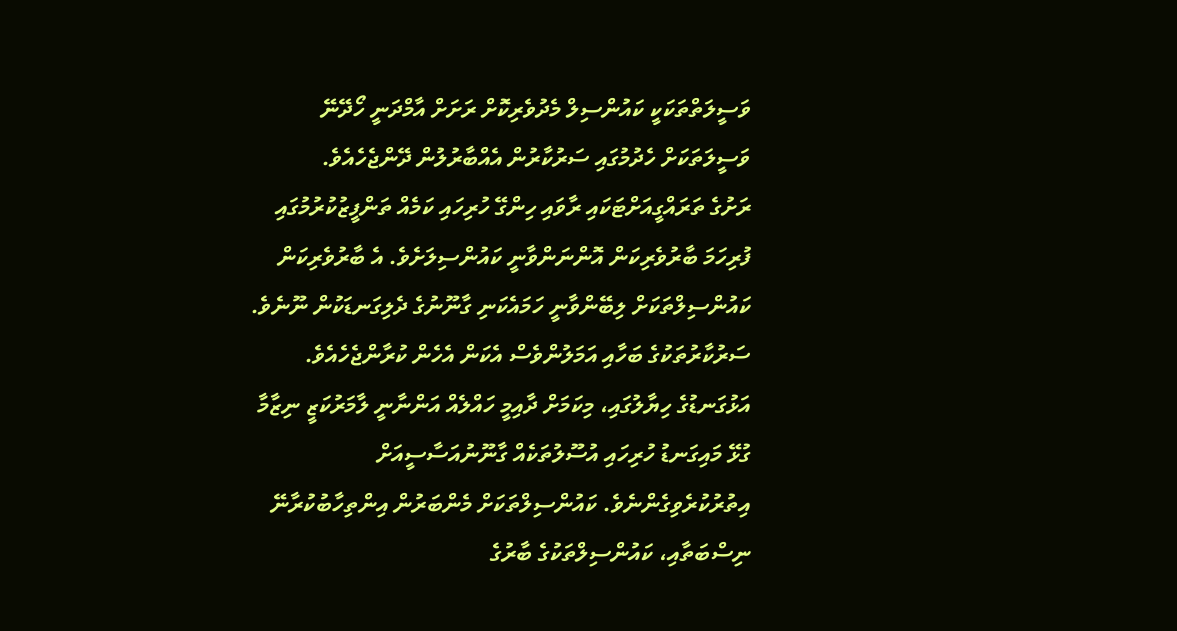ވަސީލަތްތަކަކީ ކައުންސިލް މެދުވެރިކޮށް ރަށަށް އާމްދަނީ ހޯދޭނޭ ވަސީލަތަކަށް ހެދުމުގައި ސަރުކާރުން އެއްބާރުލުން ދޭންޖެހެއެވެ.
ރަށުގެ ތަރައްގީއަށްޓަކައި ރާވައި ހިންގޭ ހުރިހައި ކަމެއް ތަންފީޒުކުރުމުގައި ފުރިހަމަ ބާރުވެރިކަން އޮންނަންވާނީ ކައުންސިލަށެވެ. އެ ބާރުވެރިކަން ކައުންސިލްތަކަށް ލިބޭންވާނީ ހަމައެކަނި ގާނޫނުގެ ދެލިގަނޑަކުން ނޫނެވެ. ސަރުކާރުތަކުގެ ބަހާއި އަމަލުންވެސް އެކަން އެހެން ކުރާންޖެހެއެވެ.
އަޅުގަނޑުގެ ހިޔާލުގައި، މިކަމަށް ދާއިމީ ހައްލެއް އަންނާނީ ލާމަރުކަޒީ ނިޒާމާ ގުޅޭ މައިގަނޑު ހުރިހައި އުސޫލުތަކެއް ގާނޫނުއަސާސީއަށް އިތުރުކުރެވިގެންނެވެ. ކައުންސިލްތަކަށް މެންބަރުން އިންތިހާބުކުރާނޭ ނިސްބަތާއި، ކައުންސިލްތަކުގެ ބާރުގެ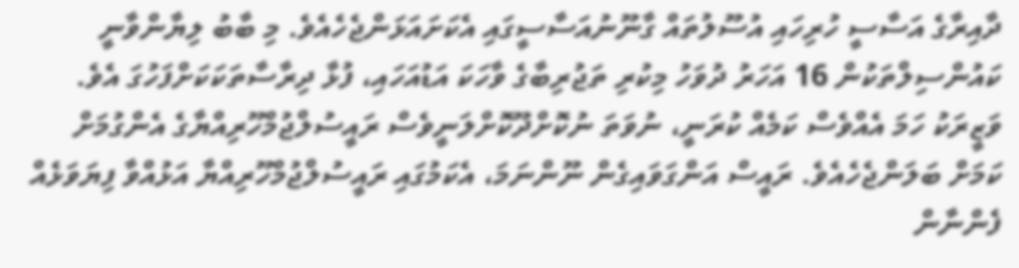ދާއިރާގެ އަސާސީ ހުރިހައި އުސޫލުތައް ގާނޫނުއަސާސީގައި އެކަށައަޅަންޖެހެއެވެ. މި ބާބު ލިޔާންވާނީ ކައުންސިލްތަކުން 16 އަހަރު ދުވަހު މިކުރި ތަޖުރިބާގެ ވާހަކަ އަޑުއަހައި، ފުޅާ ދިރާސާތަކަކަށްފަހުގަ އެވެ.
ވަޒީރަކު ހަމަ އެއްވެސް ކަމެއް ކުރަނީ، ނުވަތަ ނުކޮށްދޫކޮށްލަނީވެސް ރައީސުލްޖުމްހޫރިއްޔާގެ އެންގުމަށް ކަމަށް ބަލަންޖެހެއެވެ. ރައީސް އަންގަވައިގެން ނޫންނަމަ، އެކަމުގައި ރައީސުލްޖުމްހޫރިއްޔާ އަޅުއްވާ ފިޔަވަޅެއް ފެންނާން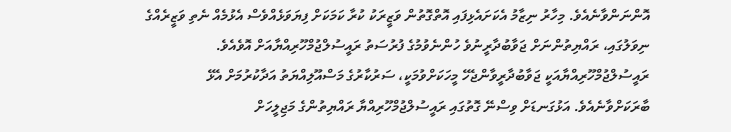އޮންނަންވާނެއެވެ. މިހާރު ނިޒާމު އެކަށައެޅިފައި އޮތްގޮތުން ވަޒީރަކު ކުރާ ކަމަކަށް ފިޔަވަޅެއްވެސް އެޅުމެއް ނެތި ވަޒީރެއްގެ ނިވަލުގައި، ރައްޔިތުންނަށް ޖަވާބުދާރީނުވެ ހުންނެވުމުގެ ފުރުސަތު ރައީސުލްޖުމްހޫރިއްޔާއަށް އޮވެއެވެ.
ރައީސުލްޖުމްހޫރިއްޔާއަކީ ޖަވާބުދާރީވާންޖެހޭ މީހަކަށްވުމަކީ، ސަރުކާރުގެ މަސްއޫލިއްޔަތު އަދާކުރުމަށް އެޅޭ ބާރަކަށްވާނެއެވެ. އަޅުގަނޑަށް ވިސްނޭ ގޮތުގައި ރައީސުލްޖުމްހޫރިއްޔާ ރައްޔިތުންގެ މަޖިލީހަށް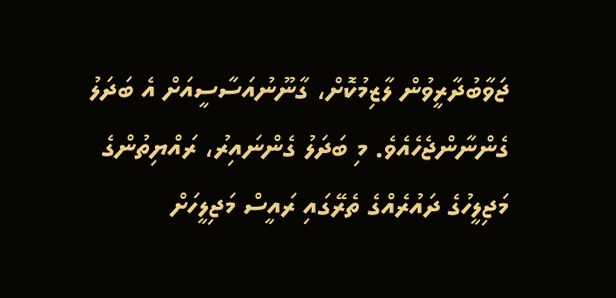ޖަވާބުދާރީވުން ލާޒިމުކޮށް، ގާނޫނުއަސާސީއަށް އެ ބަދަލު ގެންނާންޖެހެއެވެ. މި ބަދަލު ގެންނައިރު، ރައްޔިތުންގެ މަޖިލީހުގެ ދައުރެއްގެ ތެރޭގައި ރައީސް މަޖިލީހަށް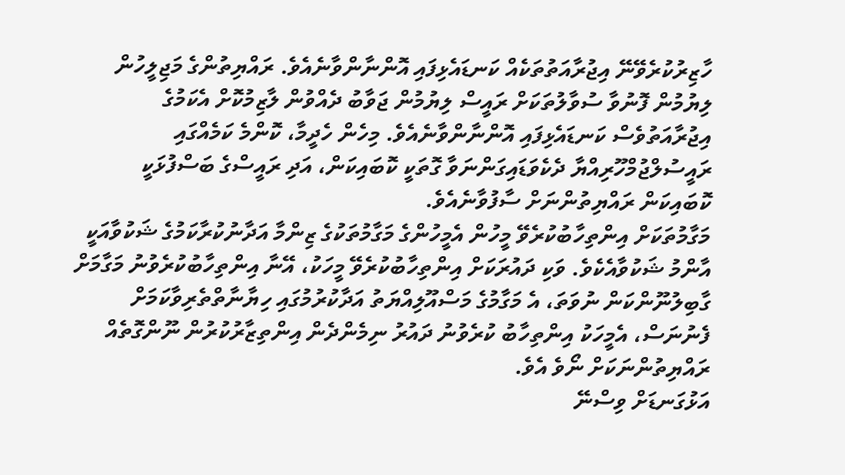ހާޒިރުކުރެވޭނޭ އިޖުރާއަތުތަކެއް ކަނޑައެޅިފައި އޮންނާންވާނެއެވެ. ރައްޔިތުންގެ މަޖިލީހުން ލިޔުމުން ފޮނުވާ ސުވާލުތަކަށް ރައީސް ލިޔުމުން ޖަވާބު ދެއްވުން ލާޒިމުކޮށް އެކަމުގެ އިޖުރާއަތުވެސް ކަނޑައެޅިފައި އޮންނާންވާނެއެވެ. މިހެން ހެދީމާ، ކޮންމެ ކަމެއްގައި ރައީސުލްޖުމްހޫރިއްޔާ ދެކެވަޑައިގަންނަވާ ގޮތަކީ ކޮބައިކަން، އަދި ރައީސްގެ ބަސްފުޅަކީ ކޮބައިކަން ރައްޔިތުންނަށް ސާފުވާނެއެވެ.
މަގާމުތަކަށް އިންތިހާބުކުރެވޭ މީހުން އެމީހުންގެ މަގާމުތަކުގެ ޒިންމާ އަދާނުކުރާކަމުގެ ޝަކުވާއަކީ އާންމު ޝަކުވާއެކެވެ. ވަކި ދައުރަކަށް އިންތިހާބުކުރެވޭ މީހަކު، އޭނާ އިންތިހާބުކުރެވުނު މަގާމަށް ގާބިލުނޫންކަން ނުވަތަ، އެ މަގާމުގެ މަސްއޫލިއްޔަތު އަދާކުރުމުގައި ހިޔާނާތްތެރިވާކަމަށް ފެނުނަސް، އެމީހަކު އިންތިހާބު ކުރެވުނު ދައުރު ނިމެންދެން އިންތިޒާރުކުރުން ނޫންގޮތެއް ރައްޔިތުންނަކަށް ނޯވެ އެވެ.
އަޅުގަނޑަށް ވިސްނޭ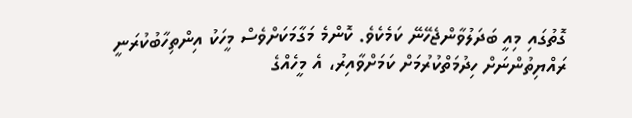ގޮތުގައި މިއީ ބަދަލުވާންޖެހޭނޭ ކަމެކެވެ. ކޮންމެ މަގާމަކަށްވެސް މީހަކު އިންތިހާބުކުރަނީ ރައްޔިތުންނަށް ހިދުމަތްކުރުމަށް ކަމަށްވާއިރު، އެ މީހެއްގެ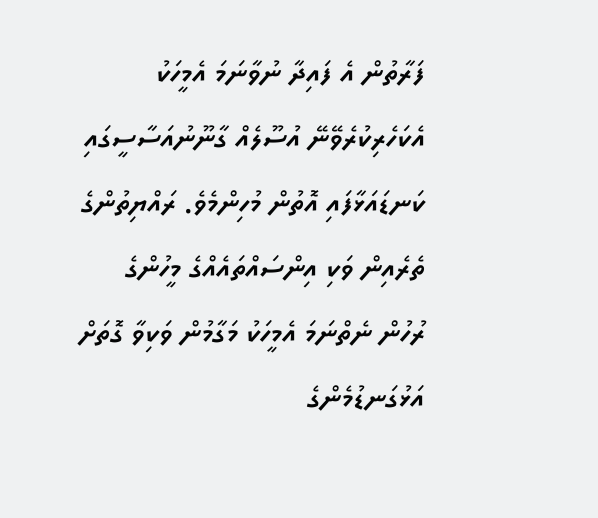ފަރާތުން އެ ފައިދާ ނުވާނަމަ އެމީހަކު އެކަހެރިކުރެވޭނޭ އުސޫލެއް ގާނޫނުއަސާސީގައި ކަނޑައަޅާފައި އޮތުން މުހިންމެވެ. ރައްޔިތުންގެ ތެރެއިން ވަކި އިންސައްތައެއްގެ މީހުންގެ ރުހުން ނެތްނަމަ އެމީހަކު މަގާމުން ވަކިވާ ގޮތަށް އަޅުގަނޑުމެންގެ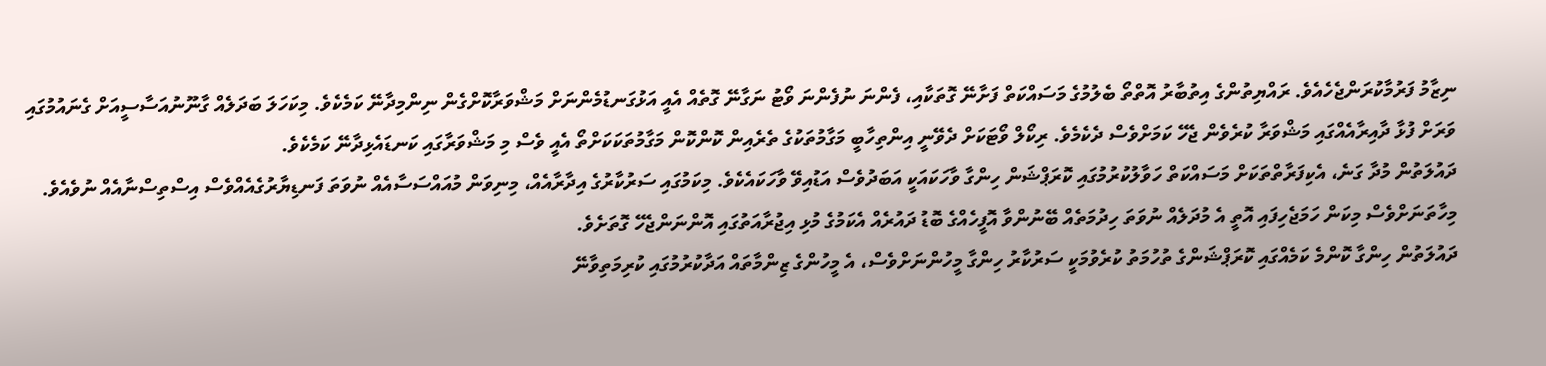ނިޒާމު ފަރުމާކުރަންޖެހެއެވެ. ރައްޔިތުންގެ އިތުބާރު އޮތްތޯ ބެލުމުގެ މަސައްކަތް ފަށާނޭ ގޮތަކާއި، ފެންނަ ނުފެންނަ ވޯޓު ނަގާނޭ ގޮތެއް އެއީ އަޅުގަނޑުމެންނަށް މަޝްވަރާކޮށްގެން ނިންމިދާނޭ ކަމެކެވެ. މިކަހަލަ ބަދަލެއް ގާނޫނުއަސާސީއަށް ގެނައުމުގައި ވަރަށް ފުޅާ ދާއިރާއެއްގައި މަޝްވަރާ ކުރެވެން ޖެހޭ ކަމަށްވެސް ދެކެމެވެ. ރިކޯލް ވޯޓަކަށް ދެވޭނީ އިންތިހާބީ މަގާމުތަކުގެ ތެރެއިން ކޮންކޮން މަގާމުތަކަކަށްތޯ އެއީ ވެސް މި މަޝްވަރާގައި ކަނޑައެޅިދާނޭ ކަމެކެވެ.
ދައުލަތުން މުދާ ގަނެ، އެކިފަރާތްތަކަށް މަސައްކަތް ހަވާލުކުރުމުގައި ކޮރަޕްޝަން ހިންގާ ވާހަކައަކީ އަބަދުވެސް އަޑުއިވޭ ވާހަކައެކެވެ. މިކަމުގައި ސަރުކާރުގެ އިދާރާއެއް، މިނިވަން މުއައްސަސާއެއް ނުވަތަ ފަނޑިޔާރުގެއެއްވެސް އިސްތިސްނާއެއް ނުވެއެވެ. މިހާތަނަށްވެސް މިކަން ހަމަޖެހިފައި އޮތީ އެ މުދަލެއް ނުވަތަ ހިދުމަތެއް ބޭނުންވާ އޮފީހެއްގެ ބޮޑު ދައުރެއް އެކަމުގެ މުޅި އިޖުރާއަތުގައި އޮންނަންޖެހޭ ގޮތަށެވެ.
ދައުލަތުން ހިންގާ ކޮންމެ ކަމެއްގައި ކޮރަޕްޝަންގެ ތުހުމަތު ކުރެވުމަކީ ސަރުކާރު ހިންގާ މީހުންނަށްވެސް، އެ މީހުންގެ ޒިންމާތައް އަދާކުރުމުގައި ކުރިމަތިވާނޭ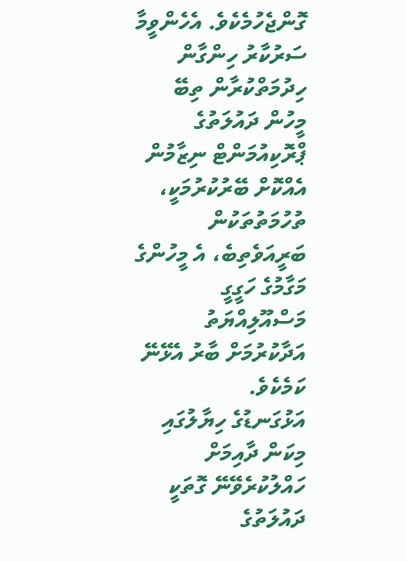ގޮންޖެހުމެކެވެ. އެހެންވީމާ ސަރުކާރު ހިންގާން ހިދުމަތްކުރާން ތިބޭ މީހުން ދައުލަތުގެ ޕްރޮކިއުމަންޓް ނިޒާމުން އެއްކޮށް ބޭރުކުރުމަކީ، ތުހުމަތުތަކުން ބަރީއަވެތިބެ، އެ މީހުންގެ މަގާމުގެ ހަގީގީ މަސްއޫލިއްޔަތު އަދާކުރުމަށް ބާރު އެޅޭނޭ ކަމެކެވެ.
އަޅުގަނޑުގެ ހިޔާލުގައި މިކަން ދާއިމަށް ހައްލުކުރެވޭނޭ ގޮތަކީ ދައުލަތުގެ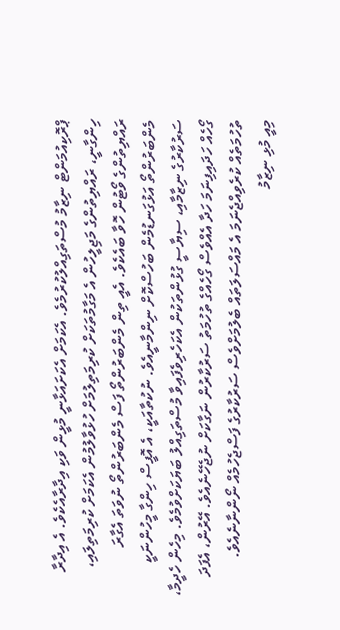ޕްރޮކިއުމަންޓް ނިޒާމު މުސްތަގިއްލުކުރުމެވެ. އެކަމަށް އެކަށައަޅާނީ މުޅީން ވަކި އިދާރާއެކެވެ. އެ އިދާރާ ހިންގާނީ، ރައްޔިތުންގެ މަޖިލީހުން އެ މަގާމުތަކަށް ކުރިމަތިލުމަށް ހުޅުވާލުމުން އެކަމަށް ކުރިމަތިލައި، ރައްޔިތުންގެ ވޯޓުން ހޮވާ ބައެކެވެ. އެއީ ތިން މެންބަރުންތޯ ފަސް މެންބަރުންތޯ ނުވަތަ އެގާރަ މެންބަރުންތޯ އަޅުގަނޑުމެން ބަހުސްކޮށް ނިންމާނީއެވެ. ނުކުތާއަކީ، އެ އޮފީސް ހިންގާ މީހުންނަކީ ސަރުކާރުގެ ނިޒާމާއި، ސިޔާސީ ގުޅުންތަކުން އެކަހެރިވެފައިވާ މުސްތަގިއްލު ބަޔަކަށްވުމެވެ. މިހެން ހެދީމާ، ގޯހެއް ހަދައިފިނަމަ ހަދާ އެއްވެސް ގޯހެއްގެ ތުހުމަތު ސަރުކާރުން ނަގާކަށް ނުޖެހޭނެއެވެ. އޭރުން، އެފަދަ ތުހުމަތެއް ކުރެވިއްޖެނަމަ އެ މައްސަލަތައް ބެލުމަށްވެސް ސަރުކާރުގެ ފަސްޖެހުމެއް ނޯންނާނެއެވެ.
މިއީ މުޅި ނިޒާމު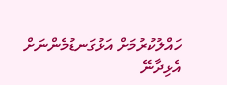ހައްލުކުރުމަށް އަޅުގަނޑުމެންނަށް އެޅިދާނޭ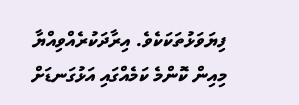ފިޔަވަޅުތަކަކެވެ. އިރާދަކުރެއްވިއްޔާ މިއިން ކޮންމެ ކަމެއްގައި އަޅުގަނޑަށް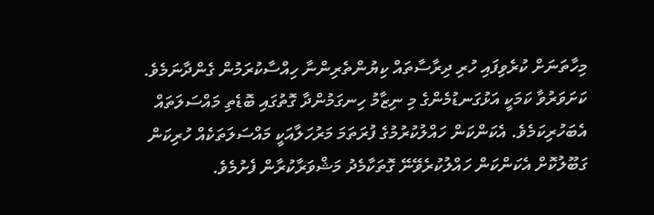މިހާތަނަށް ކުރެވިފައި ހުރި ދިރާސާތައް ކިޔުންތެރިންނާ ހިއްސާކުރަމުން ގެންދާނަމެވެ. ކަށަވަރުވާ ކަމަކީ އަޅުގަނޑުމެންގެ މި ނިޒާމު ހިނގަމުންދާ ގޮތުގައި ބޮޑެތި މައްސަލަތައް އެބަހުރިކަމެވެ. އެކަންކަން ހައްލުކުރުމުގެ ފުރަތަމަ މަރުހަލާއަކީ މައްސަލަތަކެއް ހުރިކަން ގަބޫލުކޮށް އެކަންކަން ހައްލުކުރެވޭނޭ ގޮތަކާމެދު މަޝްވަރާކުރާން ފެށުމެވެ.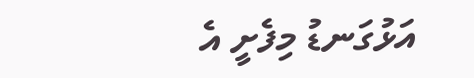އަޅުގަނޑު މިފެށީ އެ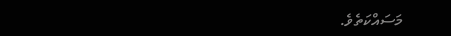މަސައްކަތެވެ.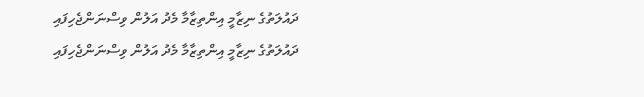ދައުލަތުގެ ނިޒާމީ އިންތިޒާމާ މެދު އަލުން ވިސްނަންޖެހިފައި ދައުލަތުގެ ނިޒާމީ އިންތިޒާމާ މެދު އަލުން ވިސްނަންޖެހިފައި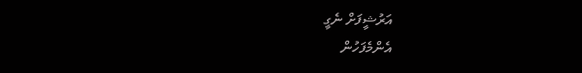އަރުޝީފަށް ނެގީ
އެންމެފަހުން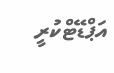އަޕްޑޭޓްކުރީ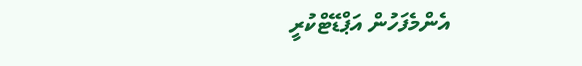އެންމެފަހުން އަޕްޑޭޓްކުރީ